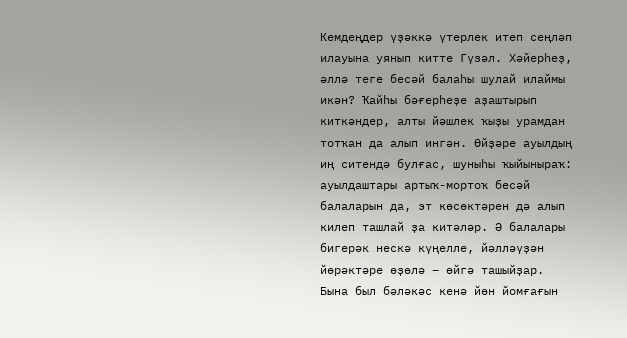Кемдеңдер үҙәккә үтерлек итеп сеңләп илауына уянып китте Гүзәл. Хәйерһеҙ, әллә теге бесәй балаһы шулай илаймы икән? Ҡайһы бәғерһеҙе аҙаштырып киткәндер, алты йәшлек ҡыҙы урамдан тотҡан да алып ингән. Өйҙәре ауылдың иң ситендә булғас, шуныһы ҡыйыныраҡ: ауылдаштары артыҡ-мортоҡ бесәй балаларын да, эт көсөктәрен дә алып килеп ташлай ҙа китәләр. Ә балалары бигерәк нескә күңелле, йәлләүҙән йөрәктәре өҙөлә – өйгә ташыйҙар. Бына был бәләкәс кенә йөн йомғағын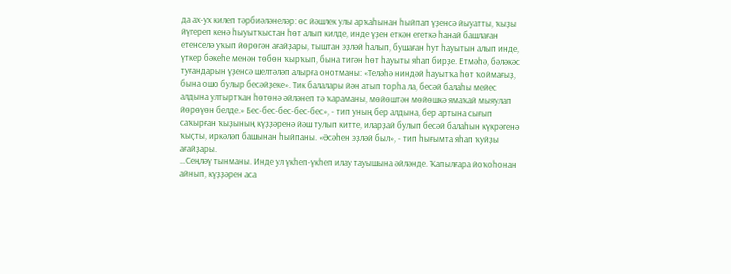да ах-ух килеп тәрбиәләнеләр: өс йәшлек улы арҡаһынан һыйпап үҙенсә йыуатты, ҡыҙы йүгереп кенә һыуытҡыстан һөт алып килде, инде үҙен еткән егеткә һанай башлаған етенселә уҡып йөрөгән ағайҙары, тыштан эҙләй һалып, бушаған һут һауытын алып инде, үткер бәкеһе менән төбөн ҡырҡып, бына тигән һөт һауыты яһап бирҙе. Етмәһә, бәләкәс туғандарын үҙенсә шелтәләп алырға онотманы: «Теләһә ниндәй һауытҡа һөт ҡоймағыҙ, бына ошо булыр бесәйҙеке». Тик балалары йән атып торһа ла, бесәй балаһы мейес алдына ултыртҡан һөтөнә әйләнеп тә ҡараманы, мөйөштән мөйөшкә ямаҡай мыяулап йөрөүөн белде.» Бес-бес-бес-бес-бес», - тип уның бер алдына, бер артына сығып саҡырған ҡыҙының күҙҙәренә йәш тулып китте, иларҙай булып бесәй балаһын күкрәгенә ҡыҫты, иркәләп башынан һыйпаны. «Әсәһен эҙләй был», - тип һығымта яһап ҡуйҙы ағайҙары.
…Сеңләү тынманы. Инде ул үкһеп-үкһеп илау тауышына әйләнде. Ҡапылғара йоҡоһонан айнып, күҙҙәрен аса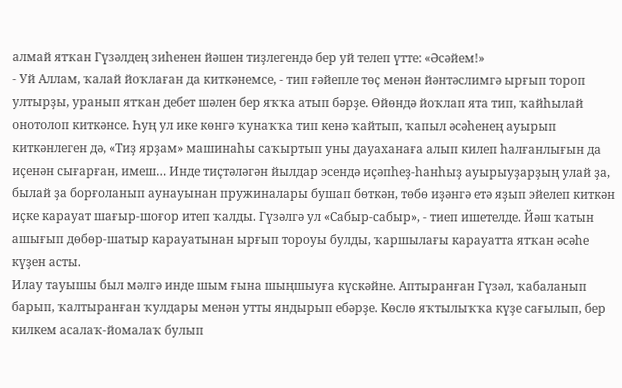алмай ятҡан Гүзәлдең зиһенен йәшен тиҙлегендә бер уй телеп үтте: «Әсәйем!»
- Уй Аллам, ҡалай йоҡлаған да киткәнемсе, - тип ғәйепле төҫ менән йәнтәслимгә ырғып тороп ултырҙы, уранып ятҡан дебет шәлен бер яҡҡа атып бәрҙе. Өйөндә йоҡлап ята тип, ҡайһылай онотолоп киткәнсе. Һуң ул ике көнгә ҡунаҡҡа тип кенә ҡайтып, ҡапыл әсәһенең ауырып киткәнлеген дә, «Тиҙ ярҙам» машинаһы саҡыртып уны дауаханаға алып килеп һалғанлығын да иҫенән сығарған, имеш… Инде тиҫтәләгән йылдар эсендә иҫәпһеҙ-һанһыҙ ауырыуҙарҙың улай ҙа, былай ҙа борғоланып аунауынан пружиналары бушап бөткән, төбө иҙәнгә етә яҙып эйелеп киткән иҫке карауат шағыр-шоғор итеп ҡалды. Гүзәлгә ул «Сабыр-сабыр», - тиеп ишетелде. Йәш ҡатын ашығып дөбөр-шатыр карауатынан ырғып тороуы булды, ҡаршылағы карауатта ятҡан әсәһе күҙен асты.
Илау тауышы был мәлгә инде шым ғына шыңшыуға күскәйне. Аптыранған Гүзәл, ҡабаланып барып, ҡалтыранған ҡулдары менән утты яндырып ебәрҙе. Көслө яҡтылыҡҡа күҙе сағылып, бер килкем асалаҡ-йомалаҡ булып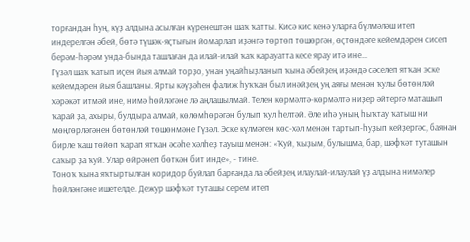торғандан һуң, күҙ алдына асылған күренештән шаҡ ҡатты. Кисә кис кенә уларға бүлмәләш итеп индерелгән әбей, бөтә түшәк-яҫтығын йомарлап иҙәнгә төртөп төшөргән, өҫтөндәге кейемдәрен сисеп берәм-һәрәм унда-бында ташлаған да илай-илай ҡаҡ карауатта кесе ярау итә ине…
Гүзәл шаҡ ҡатып иҫен йыя алмай торҙо, унан уңайһыҙланып ҡына әбейҙең иҙәндә сәселеп ятҡан эске кейемдәрен йыя башланы. Ярты кәүҙәһен фалиж һуҡҡан был инәйҙең уң аяғы менән ҡулы бөтөнләй хәрәкәт итмәй ине, нимә һөйләгәне лә аңлашылмай. Телен көрмәлтә-көрмәлтә ниҙер әйтергә маташып ҡарай ҙа, ахыры, булдыра алмай, көлөмһөрәгән булып ҡул һелтәй. Әле иһә уның һыҡтау ҡатыш ни мөңгөрләгәнен бөтөнләй төшөнмәне Гүзәл. Эске күлмәген көс-хәл менән тартып-һуҙып кейҙергәс, баянан бирле ҡаш төйөп ҡарап ятҡан әсәһе хәлһеҙ тауыш менән: «Ҡуй, ҡыҙым, булышма, бар, шәфҡәт туташын саҡыр ҙа ҡуй. Улар өйрәнеп бөткән бит инде», - тине.
Тоноҡ ҡына яҡтыртылған коридор буйлап барғанда ла әбейҙең илаулай-илаулай үҙ алдына нимәлер һөйләнгәне ишетелде. Дежур шәфҡәт туташы серем итеп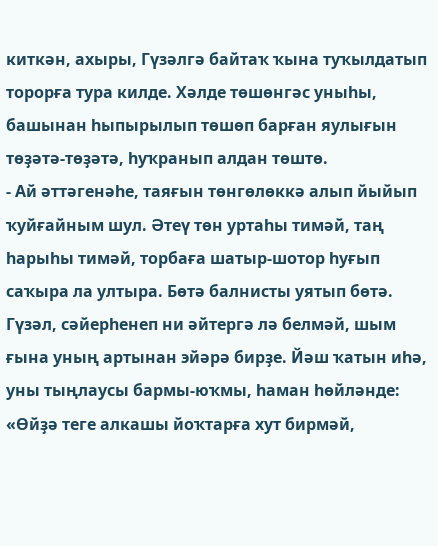киткән, ахыры, Гүзәлгә байтаҡ ҡына туҡылдатып торорға тура килде. Хәлде төшөнгәс уныһы, башынан һыпырылып төшөп барған яулығын төҙәтә-төҙәтә, һуҡранып алдан төштө.
- Ай әттәгенәһе, таяғын төнгөлөккә алып йыйып ҡуйғайным шул. Әтеү төн уртаһы тимәй, таң һарыһы тимәй, торбаға шатыр-шотор һуғып саҡыра ла ултыра. Бөтә балнисты уятып бөтә.
Гүзәл, сәйерһенеп ни әйтергә лә белмәй, шым ғына уның артынан эйәрә бирҙе. Йәш ҡатын иһә, уны тыңлаусы бармы-юҡмы, һаман һөйләнде: «Өйҙә теге алкашы йоҡтарға хут бирмәй,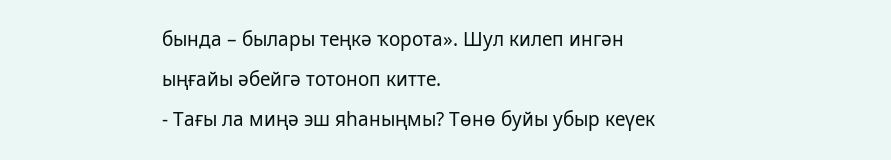бында – былары теңкә ҡорота». Шул килеп ингән ыңғайы әбейгә тотоноп китте.
- Тағы ла миңә эш яһаныңмы? Төнө буйы убыр кеүек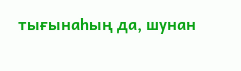тығынаһың да, шунан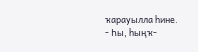ҡарауылла һине.
- Һы, һыңҡ-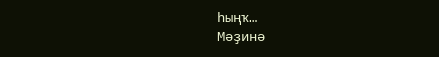һыңҡ…
Мәҙинә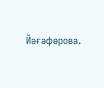Йәғәфөрова.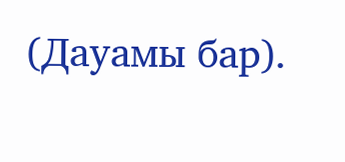(Дауамы бар).